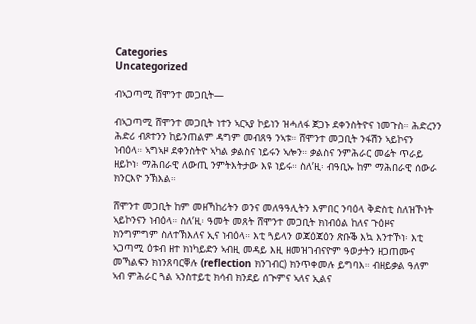Categories
Uncategorized

ብኣጋጣሚ ሸሞንተ መጋቢት—

ብኣጋጣሚ ሸሞንተ መጋቢት ነተን ኣርኣያ ኮይነን ዝሓለፋ ጀጋኑ ደቀንስትዮና ነመጉስ። ሕድረንን ሕድሪ ብጾተንን ከይንጠልም ዳግም መብጸዓ ንኣቱ። ሸሞንተ መጋቢት ንፋሽን ኣይኮናን ነብዕላ። ኣግኣዞ ደቀንስትዮ ኣካል ቃልስና ነይሩን ኣሎን። ቃልስና ንምሕራር መሬት ጥራይ ዘይኮነ፡ ማሕበራዊ ለውጢ ንምትእትታው እዩ ነይሩ። ስለ’ዚ፡ ብዓቢኡ ከም ማሕበራዊ ሰውራ ክንርእዮ ንኽእል።

ሸሞንተ መጋቢት ከም መዘኻከሪትን ወንና መለዓዓሊትን እምበር ንባዕላ ቅድስቲ ስለዝኾነት ኣይኮንናን ነብዕላ። ስለ’ዚ፡ ዓመት መጸት ሸሞንተ መጋቢት ክነብዕል ከለና ጉዕዞና ክንግምግም ስለተኽእለና ኢና ነብዕላ። እቲ ጓይላን ወጃዕጃዕን ጽቡቕ እኳ እንተኾነ፡ እቲ ኣጋጣሚ ዕቱብ ዘተ ክነካይድን ኣብዚ መዳይ እዚ ዘመዝገብናዮም ዓወታትን ዘጋጠሙና መኻልፍን ክነንጸባርቐሉ (reflection ክንገብር) ክንጥቀመሉ ይግባእ። ብዘይቃል ዓለም ኣብ ምሕራር ጓል ኣንስተይቲ ክሳብ ክንደይ ሰጒምና ኣለና ኢልና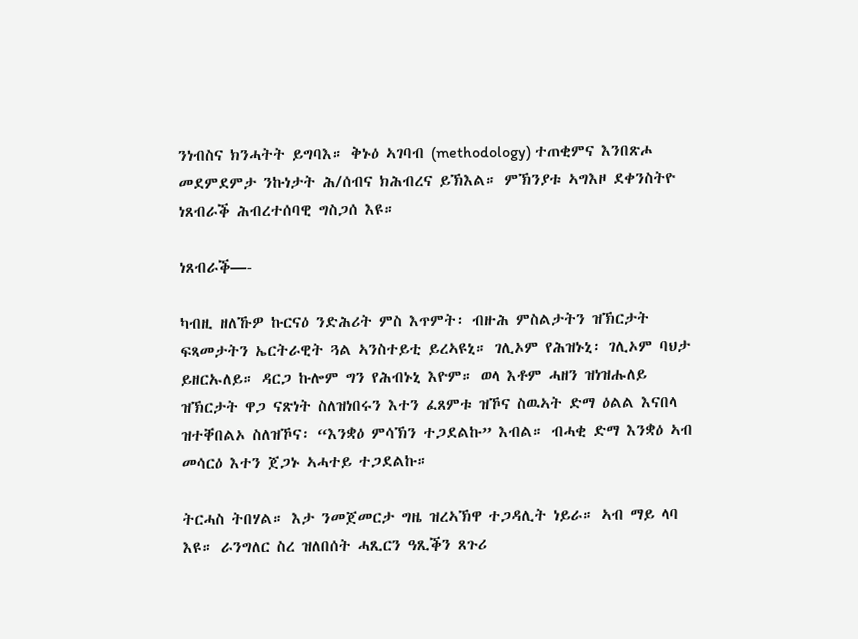ንነብስና ክንሓትት ይግባእ። ቅኑዕ ኣገባብ (methodology) ተጠቂምና እንበጽሖ መደምደምታ ንኩነታት ሕ/ሰብና ክሕብረና ይኽእል። ምኽንያቱ ኣግእዞ ደቀንስትዮ ነጸብራቕ ሕብረተሰባዊ ግስጋሰ እዩ።

ነጸብራቕ—-

ካብዚ ዘለኹዎ ኩርናዕ ንድሕሪት ምስ እጥምት፡ ብዙሕ ምስልታትን ዝኽርታት ፍጻመታትን ኤርትራዊት ጓል ኣንስተይቲ ይረኣዩኒ። ገሊኦም የሕዝኑኒ፡ ገሊኦም ባህታ ይዘርኡለይ። ዳርጋ ኩሎም ግን የሕብኑኒ እዮም። ወላ እቶም ሓዘን ዝነዝሑለይ ዝኽርታት ዋጋ ናጽነት ስለዝነበሩን እተን ፈጸምቱ ዝኾና ስዉኣት ድማ ዕልል እናበላ ዝተቐበልኦ ስለዝኾና፡ “እንቋዕ ምሳኽን ተጋደልኩ” እብል። ብሓቂ ድማ እንቋዕ ኣብ መሳርዕ እተን ጀጋኑ ኣሓተይ ተጋደልኩ።

ትርሓስ ትበሃል። እታ ንመጀመርታ ግዜ ዝረኣኽዋ ተጋዳሊት ነይራ። ኣብ ማይ ላባ እዩ። ራንግለር ስረ ዝለበሰት ሓጺርን ዓጺቕን ጸጉሪ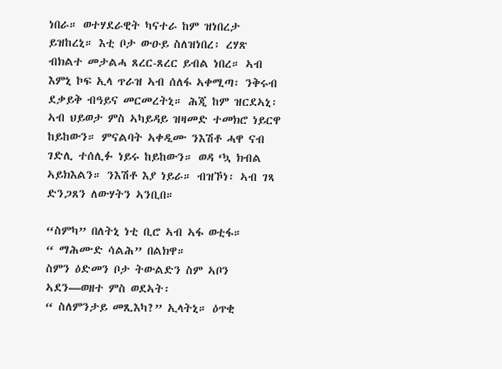ነበራ። ወተሃደራዊት ካናተራ ከም ዝነበረታ ይዝከረኒ። እቲ ቦታ ውዑይ ስለዝነበረ፡ ረሃጽ ብክልተ መታልሓ ጸረር-ጸረር ይብል ነበረ። ኣብ እምኒ ኮፍ ኢላ ጥራዝ ኣብ ሰለፋ ኣቀሚጣ፡ ንቅሩብ ደቃይቅ ብዓይና መርመረትኒ። ሕጂ ከም ዝርደኣኒ፡ ኣብ ህይወታ ምስ ኣካይዳይ ዝዛመድ ተመክሮ ነይርዋ ከይከውን። ምናልባት ኣቀዲሙ ንእሽቶ ሓዋ ናብ ገድሊ ተሰሊፉ ነይሩ ከይከውን። ወዳ ‘ኳ ክብል ኣይክእልን። ንእሽቶ እያ ነይራ። ብዝኾነ፡ ኣብ ገጻ ድንጋጸን ለውሃትን ኣንቢበ።

“ስምካ” በለትኒ ነቲ ቢሮ ኣብ ኣፋ ወቲፋ።
“ ማሕሙድ ሳልሕ” በልክዋ።
ስምን ዕድመን ቦታ ትውልድን ስም ኣቦን ኣደን—ወዘተ ምስ ወደኣት፡
“ ስለምንታይ መጺእካ?” ኢላትኒ። ዕጥቂ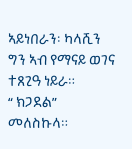ኣይነበራን፡ ካላሺን ግን ኣብ የማናይ ወገና ተጸጊዓ ነይራ።
“ ክጋደል” መለስኩላ።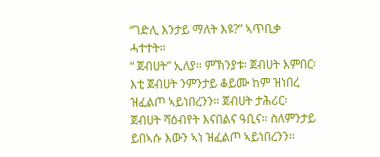“ገድሊ እንታይ ማለት እዩ?” ኣጥቢቃ ሓተተት።
“ ጀብሀት” ኢለያ። ምኽንያቱ፡ ጀብሀት እምበር፡ እቲ ጀብሀት ንምንታይ ቆይሙ ከም ዝነበረ ዝፈልጦ ኣይነበረንን። ጀብሀት ታሕሪር፡ ጀብሀት ሻዕብየት እናበልና ዓቢና። ስለምንታይ ይበኣሱ እውን ኣነ ዝፈልጦ ኣይነበረንን።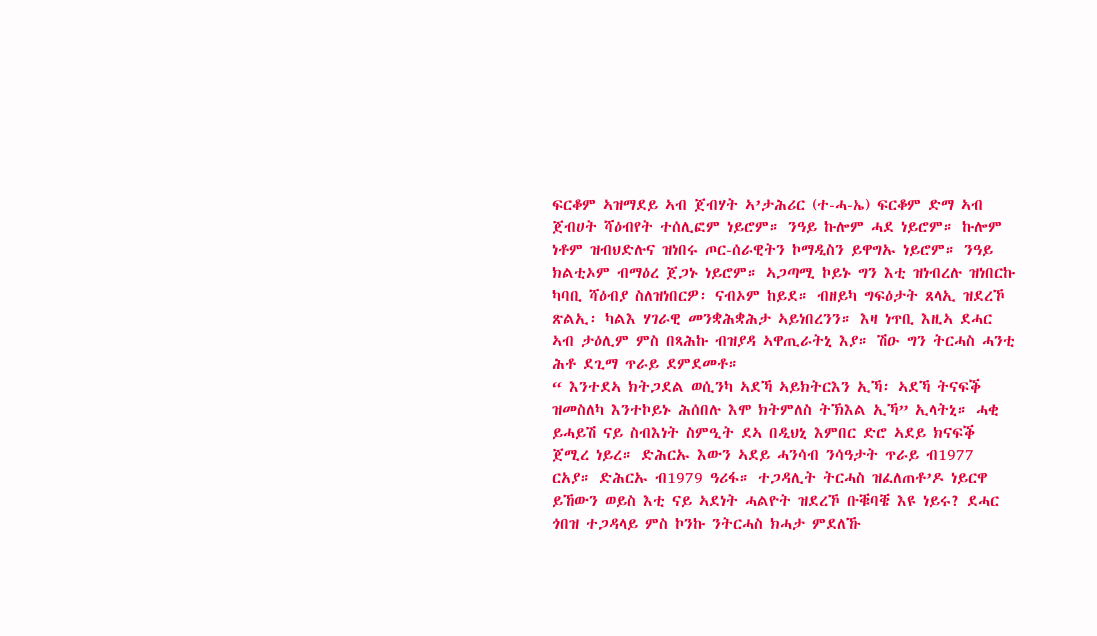ፍርቆም ኣዝማደይ ኣብ ጀብሃት ኣ’ታሕሪር (ተ-ሓ-ኤ) ፍርቆም ድማ ኣብ ጀብሀት ሻዕብየት ተሰሊፎም ነይሮም። ንዓይ ኩሎም ሓደ ነይሮም። ኩሎም ነቶም ዝብህድሉና ዝነበሩ ጦር-ሰራዊትን ኮማዲስን ይዋግኡ ነይሮም። ንዓይ ክልቲኦም ብማዕረ ጀጋኑ ነይሮም። ኣጋጣሚ ኮይኑ ግን እቲ ዝነብረሉ ዝነበርኩ ካባቢ ሻዕብያ ስለዝነበርዎ፡ ናብኦም ከይደ። ብዘይካ ግፍዕታት ጸላኢ ዝደረኾ ጽልኢ፡ ካልእ ሃገራዊ መንቋሕቋሕታ ኣይነበረንን። እዛ ነጥቢ እዚኣ ደሓር ኣብ ታዕሊም ምስ በጻሕኩ ብዝያዳ ኣዋጢራትኒ እያ። ሽዑ ግን ትርሓስ ሓንቲ ሕቶ ደጊማ ጥራይ ደምደመቶ።
“ እንተደኣ ክትጋደል ወሲንካ ኣደኻ ኣይክትርእን ኢኻ፡ ኣደኻ ትናፍቕ ዝመስለካ እንተኮይኑ ሕሰበሉ እሞ ክትምለስ ትኽእል ኢኻ” ኢላትኒ። ሓቂ ይሓይሽ ናይ ስብእነት ስምዒት ደኣ በዲህኒ እምበር ድሮ ኣደይ ክናፍቕ ጀሚረ ነይረ። ድሕርኡ እውን ኣደይ ሓንሳብ ንሳዓታት ጥራይ ብ1977 ርአያ። ድሕርኡ ብ1979 ዓሪፋ። ተጋዳሊት ትርሓስ ዝፈለጠቶ’ዶ ነይርዋ ይኸውን ወይስ እቲ ናይ ኣደነት ሓልዮት ዝደረኾ ቡቑባቔ እዩ ነይሩ? ደሓር ጎበዝ ተጋዳላይ ምስ ኮንኩ ንትርሓስ ክሓታ ምደለኹ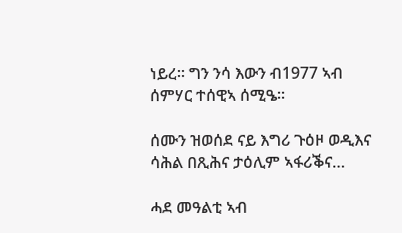ነይረ። ግን ንሳ እውን ብ1977 ኣብ ሰምሃር ተሰዊኣ ሰሚዔ።

ሰሙን ዝወሰደ ናይ እግሪ ጉዕዞ ወዲእና ሳሕል በጺሕና ታዕሊም ኣፋሪቕና…

ሓደ መዓልቲ ኣብ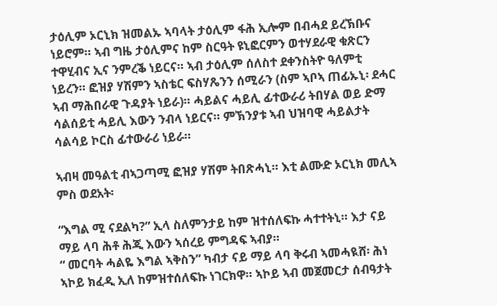ታዕሊም ኦርኒክ ዝመልኡ ኣባላት ታዕሊም ፋሕ ኢሎም በብሓደ ይረኽቡና ነይሮም። ኣብ ግዜ ታዕሊምና ከም ስርዓት ዩኒፎርምን ወተሃደራዊ ቁጽርን ተዋሂብና ኢና ንምረቕ ነይርና። ኣብ ታዕሊም ሰለስተ ደቀንስትዮ ዓለምቲ ነይረን። ፎዝያ ሃሽምን ኣስቴር ፍስሃጼንን ሰሚራን (ስም ኣቦኣ ጠፊኡኒ፡ ደሓር ኣብ ማሕበራዊ ጉዳያት ነይራ)። ሓይልና ሓይሊ ፊተውራሪ ትበሃል ወይ ድማ ሳልሰይቲ ሓይሊ እውን ንብላ ነይርና። ምኽንያቱ ኣብ ህዝባዊ ሓይልታት ሳልሳይ ኮርስ ፊተውራሪ ነይራ።

ኣብዛ መዓልቲ ብኣጋጣሚ ፎዝያ ሃሽም ትበጽሓኒ። እቲ ልሙድ ኦርኒክ መሊኣ ምስ ወደአት፡

“እግል ሚ ናደልካ?” ኢላ ስለምንታይ ከም ዝተሰለፍኩ ሓተተትኒ። እታ ናይ ማይ ላባ ሕቶ ሕጂ እውን ኣሰረይ ምግዳፍ ኣብያ።
“ መርባት ሓልዬ እግል ኣቅስን” ካብታ ናይ ማይ ላባ ቅሩብ ኣመሓዪሸ፡ ሕነ ኣኮይ ክፈዲ ኢለ ከምዝተሰለፍኩ ነገርክዋ። ኣኮይ ኣብ መጀመርታ ሰብዓታት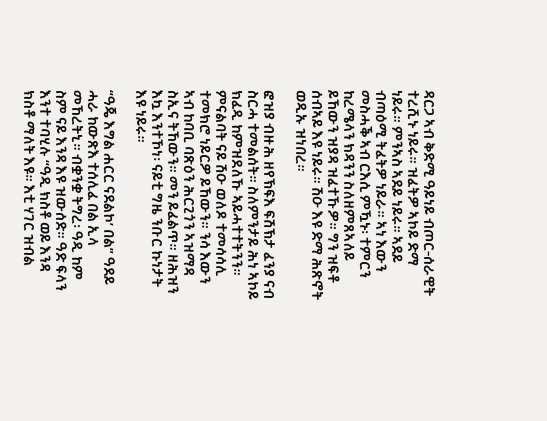ዳርጋ ኣብ ቅድሚ ዓይነይ ብጦር-ሰራዊት ተረሺኑ ነይሩ። ዝፈትዎ ኣኮይ ድማ ነይሩ። ምንኣስ ኣደይ ነይሩ። ኣደይ ብጣዕሚ ትፈትዎ ነይራ። ኣነ እውን መስሓቕ ኣብ ርእሲ ምዃኑ፡ ተምርን ከረሜላን ክዳንን ስለዘምጸኣለይ ይኸውን ዝያዳ ዝፈተኹዎ። ግን ዝፍቶ ሰብኣይ እዩ ነይሩ። ሽዑ እዩ ድማ ሕጽኖት ወዲኡ ዝነበረ።

ፎዝያ ብዙሕ ዘየኽፍእ ፍሽኽታ ፈንያ ናብ ስርሓ ተመልሰት። ስለምንታይ ሕነ ኣኮይ ክፈዲ ከምዝደለኹ ኣይሓተተትንን። ምናልባት ናይ ሽዑ ወለዶ ተመሳሳሊ ተመክሮ ነይርዎ ይኸውን። ንሳ እውን ኣብ ከባቢ ባጽዕን ሕርጊጎን ኣዝማዳ ስኢና ትኸውን። መን ይፈልጥ። ዘሕዝን እኳ እንተኾነ፡ ናይቲ ግዜ ንቡር ኩነታት እዩ ነይሩ።

“ዓጄ እግል ሐርር ናደልኮ’ በል” ዓደይ ሓራ ከውጽእ ተሰሊፈ በል ኢላ መኸረትኒ። ብቋንቋ ትግረ፡ ዓዲ ከም ስም ናይ እንዳ እዩ ዝውሰድ። ዓድ ፍላን እንተ ተባሂሉ “ዓዲ ክስቶ ወይ እንዳ ክስቶ ማለት እዩ። እቲ ሃገር ዝብል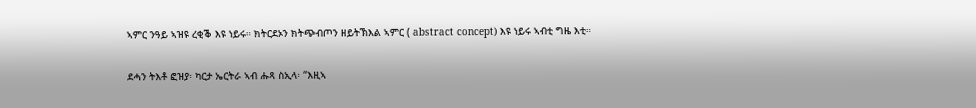ኣምር ንዓይ ኣዝዩ ረቂቕ እዩ ነይሩ። ክትርደኦን ክትጭብጦን ዘይትኽእል ኣምር ( abstract concept) እዩ ነይሩ ኣብቲ ግዜ እቲ።

ደሓን ትእቶ ፎዝያ፡ ካርታ ኤርትራ ኣብ ሑጻ ስኢላ፡ “እዚኣ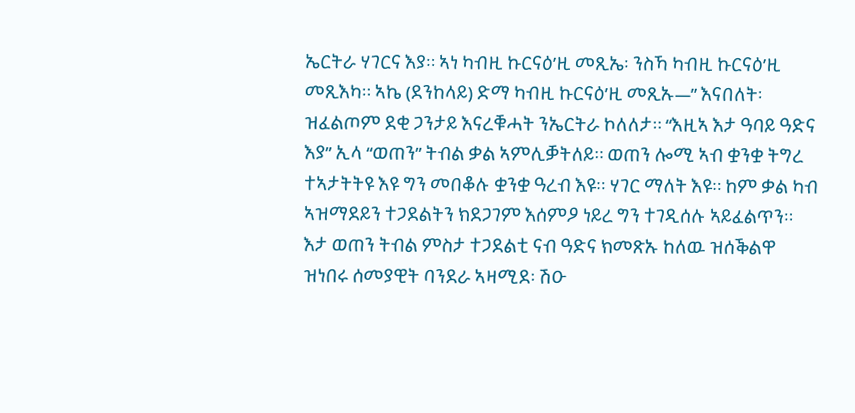ኤርትራ ሃገርና እያ። ኣነ ካብዚ ኩርናዕ’ዚ መጺኤ፡ ንስኻ ካብዚ ኩርናዕ’ዚ መጺእካ። ኣኬ (ደንከላይ) ድማ ካብዚ ኩርናዕ’ዚ መጺኡ—” እናበለት፡ ዝፈልጦም ደቂ ጋንታይ እናረቑሓት ንኤርትራ ኮለለታ። “እዚኣ እታ ዓባይ ዓድና እያ” ኢላ “ወጠን” ትብል ቃል ኣምሊቓትለይ። ወጠን ሎሚ ኣብ ቋንቋ ትግረ ተኣታትትዩ እዩ ግን መበቆሉ ቋንቋ ዓረብ እዩ። ሃገር ማለት እዩ። ከም ቃል ካብ ኣዝማደይን ተጋደልትን ክደጋገም እሰምዖ ነይረ ግን ተገዲሰሉ ኣይፈልጥን። እታ ወጠን ትብል ምስታ ተጋደልቲ ናብ ዓድና ክመጽኡ ከለዉ ዝሰቕልዋ ዝነበሩ ሰመያዊት ባንደራ ኣዛሚደ፡ ሽዑ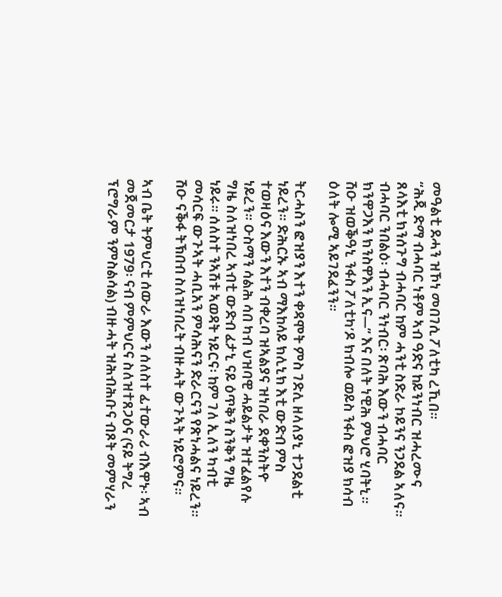መዓልቲ ደሓን ዝኾነ መበገሲ ፖለቲካ ረኺበ።
“ሕጂ ድማ ብሓባር ነቶም ኣብ ዓድና ከይንነብር ዝሓረሙና ጸላእቲ ክንሰጉግ ብሓባር ከም ሓንቲ ስድራ ኮይንና ንጋደል ኣለና። ብሓባር ንበልዕ፡ ብሓባር ንነብር፡ ጽባሕ እውን ብሓባር ክንዋጋእን ክንስዋእን ኢና—” እና በለት ነዊሕ ምህሮ ሂባትኒ። ሽዑ ዝወቕዓኒ ንፋስ ፖለቲካ’ዶ ክብሎ ወይስ ንፋስ ፎዝያ ክሳብ ዕለት ሎሚ ኣይገደፈንን።

ትርሓስን ፎዝያን እተን ቀዳሞት ምስ ገድሊ ዘላለያኒ ተጋደልቲ ነይረን። ድሕርኡ ኣብ ማእከላይ ክሊኒክ እቲ ውድብ ምስ ተወዛዕና እውን እተን ብቀረባ ዝኣልያና ዝነበራ ደቀንስትዮ ነይረን። ዑስማን ሳልሕ ሳበ ካብ ህዝባዊ ሓይልታት ዝተፈልየሉ ግዜ ስለዝነበረ ኣብቲ ውድብ ፈታኒ ናይ ዕጥቅን ስንቅን ግዜ ነይሩ። ሰለስተ ንኣሽቱ ኣወዳት ነይርና፡ ከም ገለ ኢለን ካብቲ መሳርፍ ውጉኣት ሓቢአን ምሳሕናን ድራርናን የጽነሓልና ነይረን። ሽዑ ናቕፋ ትኽበብ ስለዝነበረት ብዙሓት ውጉኣት ነይሮምና።

ኣብ ቤት ትምህርቲ ሰውራ እውን ሰለስተ ፊተውራሪ ብእዋኑ፡ ኣብ መጀመርታ 1979፡ ናብ ምምህርና ስለዝተጸጋዕና (ናይ ትግረ ፕሮግራም ንምስልሳል) ብዙሓት ዝሕብሕቡና ብጾት መምሃራን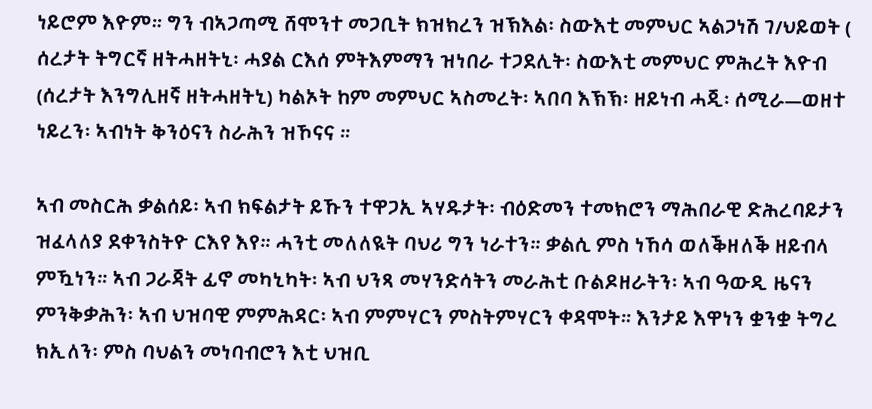ነይሮም እዮም። ግን ብኣጋጣሚ ሸሞንተ መጋቢት ክዝክረን ዝኽእል፡ ስውእቲ መምህር ኣልጋነሽ ገ/ህይወት ( ሰረታት ትግርኛ ዘትሓዘትኒ፡ ሓያል ርእሰ ምትእምማን ዝነበራ ተጋደሊት፡ ስውእቲ መምህር ምሕረት እዮብ (ሰረታት እንግሊዘኛ ዘትሓዘትኒ) ካልኦት ከም መምህር ኣስመረት፡ ኣበባ እኽኽ፡ ዘይነብ ሓጂ፡ ሰሚራ—ወዘተ ነይረን፡ ኣብነት ቅንዕናን ስራሕን ዝኾናና ።

ኣብ መስርሕ ቃልሰይ፡ ኣብ ክፍልታት ይኹን ተዋጋኢ ኣሃዱታት፡ ብዕድመን ተመክሮን ማሕበራዊ ድሕረባይታን ዝፈላለያ ደቀንስትዮ ርእየ እየ። ሓንቲ መለለዪት ባህሪ ግን ነራተን። ቃልሲ ምስ ነኸሳ ወለቕዘለቕ ዘይብላ ምዃነን። ኣብ ጋራጃት ፊኖ መካኒካት፡ ኣብ ህንጻ መሃንድሳትን መራሕቲ ቡልዶዘራትን፡ ኣብ ዓውዲ ዜናን ምንቅቃሕን፡ ኣብ ህዝባዊ ምምሕዳር፡ ኣብ ምምሃርን ምስትምሃርን ቀዳሞት። እንታይ እዋነን ቋንቋ ትግረ ክኢለን፡ ምስ ባህልን መነባብሮን እቲ ህዝቢ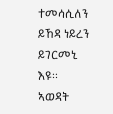ተመሳሲለን ይኸዳ ነይረን ይገርመኒ እዩ። ኣወዳት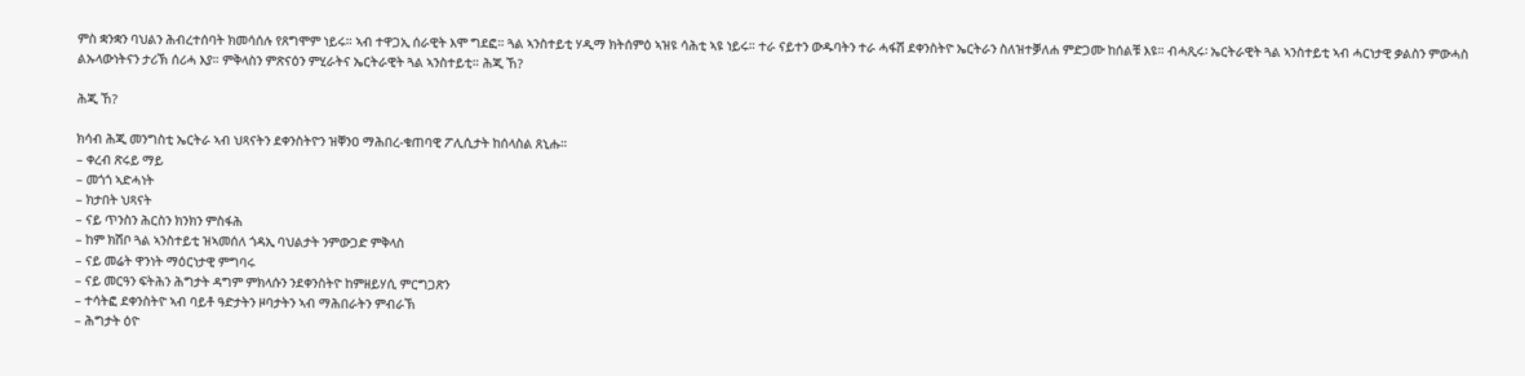ምስ ቋንቋን ባህልን ሕብረተሰባት ክመሳሰሉ የጸግሞም ነይሩ። ኣብ ተዋጋኢ ሰራዊት እሞ ግደፎ። ጓል ኣንስተይቲ ሃዲማ ክትሰምዕ ኣዝዩ ሳሕቲ ኣዩ ነይሩ። ተራ ናይተን ውዱባትን ተራ ሓፋሽ ደቀንስትዮ ኤርትራን ስለዝተቓለሐ ምድጋሙ ከሰልቹ እዩ። ብሓጺሩ፡ ኤርትራዊት ጓል ኣንስተይቲ ኣብ ሓርነታዊ ቃልስን ምውሓስ ልኡላውነትናን ታሪኽ ሰሪሓ እያ። ምቅላስን ምጽናዕን ምሂራትና ኤርትራዊት ጓል ኣንስተይቲ። ሕጂ ኸ?

ሕጂ ኸ?

ክሳብ ሕጂ መንግስቲ ኤርትራ ኣብ ህጻናትን ደቀንስትዮን ዝቐንዐ ማሕበረ-ቁጠባዊ ፖሊሲታት ከሰላስል ጸኒሑ።
– ቀረብ ጽሩይ ማይ
– መጎጎ ኣድሓነት
– ክታበት ህጻናት
– ናይ ጥንስን ሕርስን ክንክን ምስፋሕ
– ከም ክሽቦ ጓል ኣንስተይቲ ዝኣመሰለ ጎዳኢ ባህልታት ንምውጋድ ምቅላስ
– ናይ መሬት ዋንነት ማዕርነታዊ ምግባሩ
– ናይ መርዓን ፍትሕን ሕግታት ዳግም ምክላሱን ንደቀንስትዮ ከምዘይሃሲ ምርግጋጽን
– ተሳትፎ ደቀንስትዮ ኣብ ባይቶ ዓድታትን ዞባታትን ኣብ ማሕበራትን ምብራኽ
– ሕግታት ዕዮ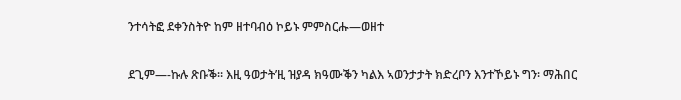ንተሳትፎ ደቀንስትዮ ከም ዘተባብዕ ኮይኑ ምምስርሑ—ወዘተ

ደጊም—-ኩሉ ጽቡቕ። እዚ ዓወታት’ዚ ዝያዳ ክዓሙቕን ካልእ ኣወንታታት ክድረቦን እንተኾይኑ ግን፡ ማሕበር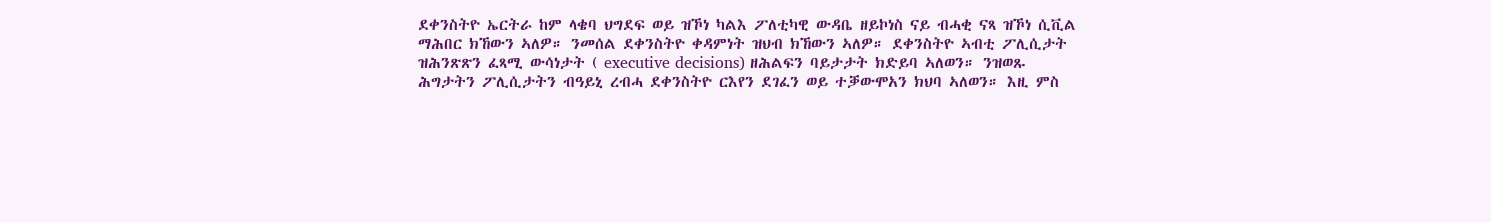ደቀንስትዮ ኤርትራ ከም ላቄባ ህግደፍ ወይ ዝኾነ ካልእ ፖለቲካዊ ውዳቤ ዘይኮነስ ናይ ብሓቂ ናጻ ዝኾነ ሲቪል ማሕበር ክኸውን ኣለዎ። ንመሰል ደቀንስትዮ ቀዳምነት ዝህብ ክኸውን ኣለዎ። ደቀንስትዮ ኣብቲ ፖሊሲታት ዝሕንጽጽን ፈጻሚ ውሳነታት ( executive decisions) ዘሕልፍን ባይታታት ክድይባ ኣለወን። ንዝወጹ ሕግታትን ፖሊሲታትን ብዓይኒ ረብሓ ደቀንስትዮ ርእየን ደገፈን ወይ ተቓውሞአን ክህባ ኣለወን። እዚ ምስ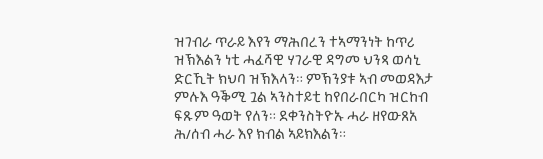ዝገብራ ጥራይ እየን ማሕበረን ተኣማንነት ከጥሪ ዝኽእልን ነቲ ሓፈሻዊ ሃገራዊ ዳግመ ህንጻ ወሳኒ ድርኺት ክህባ ዝኽእላን። ምኽንያቱ ኣብ መወዳእታ ምሉእ ዓቕሚ ጓል ኣንስተይቲ ከየበራበርካ ዝርከብ ፍጹም ዓወት የለን። ደቀንስትዮኡ ሓራ ዘየውጸአ ሕ/ሰብ ሓራ እየ ክብል ኣይክእልን።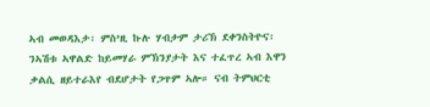ኣብ መወዳእታ፡ ምስ’ዚ ኩሉ ሃብታም ታሪኽ ደቀንስትዮና፡ ንኣሽቱ ኣዋልድ ከይመሃራ ምኽንያታት እና ተፈጥረ ኣብ እዋን ቃልሲ ዘይተራእየ ብደሆታት የጋጥም ኣሎ። ናብ ትምህርቲ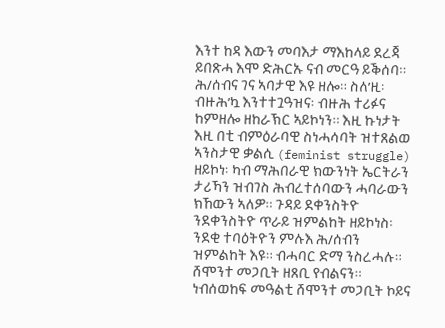እንተ ከዳ እውን መባእታ ማእከላይ ደረጃ ይበጽሓ እሞ ድሕርኡ ናብ መርዓ ይቕሰባ። ሕ/ሰብና ገና ኣባታዊ እዩ ዘሎ። ስለ’ዚ፡ ብዙሕ’ኳ እንተተጓዓዝና፡ ብዙሕ ተሪፉና ከምዘሎ ዘከራኽር ኣይኮነን። እዚ ኩነታት እዚ በቲ ብምዕራባዊ ስነሓሳባት ዝተጸልወ ኣንስታዊ ቃልሲ (feminist struggle) ዘይኮነ፡ ካብ ማሕበራዊ ክውንነት ኤርትራን ታሪኻን ዝብገስ ሕብረተሰባውን ሓባራውን ክኸውን ኣለዎ። ጉዳይ ደቀንስትዮ ንደቀንስትዮ ጥራይ ዝምልከት ዘይኮነስ፡ ንደቂ ተባዕትዮን ምሉእ ሕ/ሰብን ዝምልከት እዩ። ብሓባር ድማ ንስረሓሉ። ሸሞንተ መጋቢት ዘጸቢ የብልናን። ነብሰወከፍ መዓልቲ ሸሞንተ መጋቢት ኮይና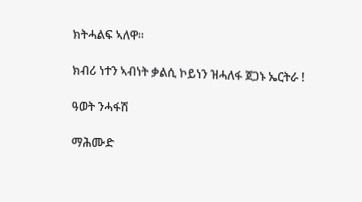ክትሓልፍ ኣለዋ።

ክብሪ ነተን ኣብነት ቃልሲ ኮይነን ዝሓለፋ ጀጋኑ ኤርትራ !

ዓወት ንሓፋሽ

ማሕሙድ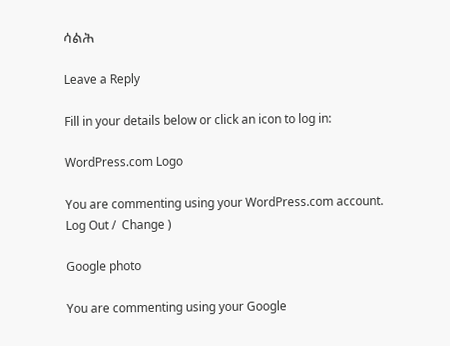ሳልሕ

Leave a Reply

Fill in your details below or click an icon to log in:

WordPress.com Logo

You are commenting using your WordPress.com account. Log Out /  Change )

Google photo

You are commenting using your Google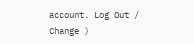account. Log Out /  Change )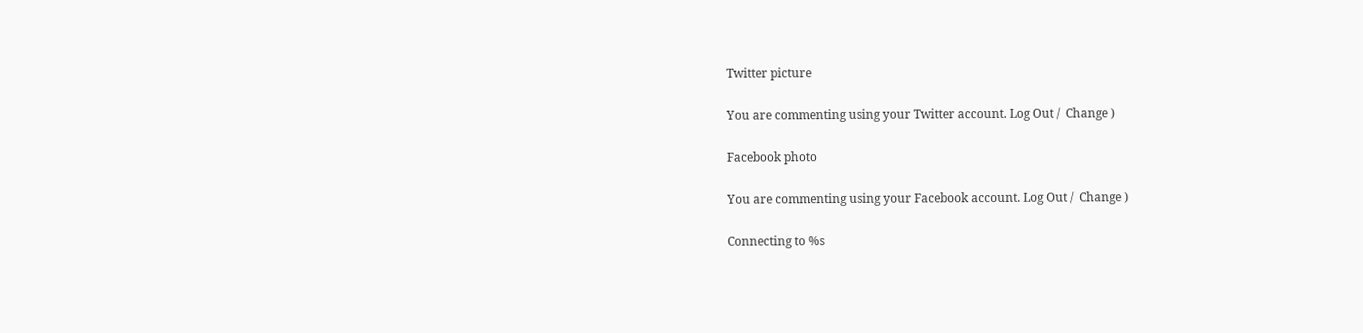Twitter picture

You are commenting using your Twitter account. Log Out /  Change )

Facebook photo

You are commenting using your Facebook account. Log Out /  Change )

Connecting to %s